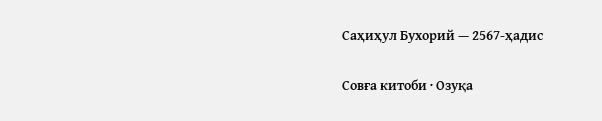Саҳиҳул Бухорий — 2567-ҳадис

Совға китоби · Озуқа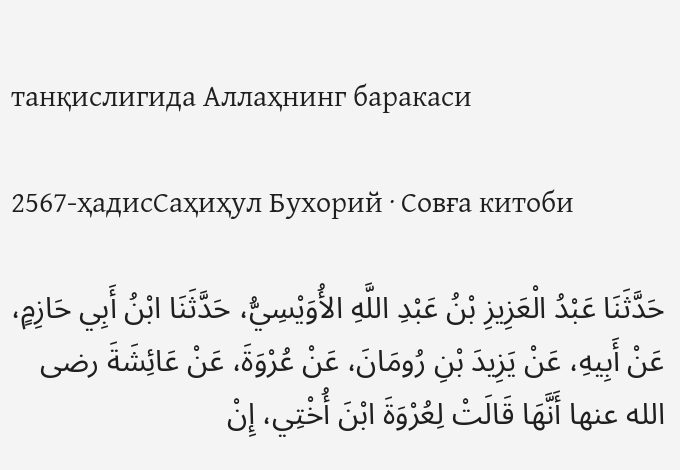танқислигида Аллаҳнинг баракаси

2567-ҳадисСаҳиҳул Бухорий · Совға китоби

حَدَّثَنَا عَبْدُ الْعَزِيزِ بْنُ عَبْدِ اللَّهِ الأُوَيْسِيُّ، حَدَّثَنَا ابْنُ أَبِي حَازِمٍ، عَنْ أَبِيهِ، عَنْ يَزِيدَ بْنِ رُومَانَ، عَنْ عُرْوَةَ، عَنْ عَائِشَةَ رضى الله عنها أَنَّهَا قَالَتْ لِعُرْوَةَ ابْنَ أُخْتِي، إِنْ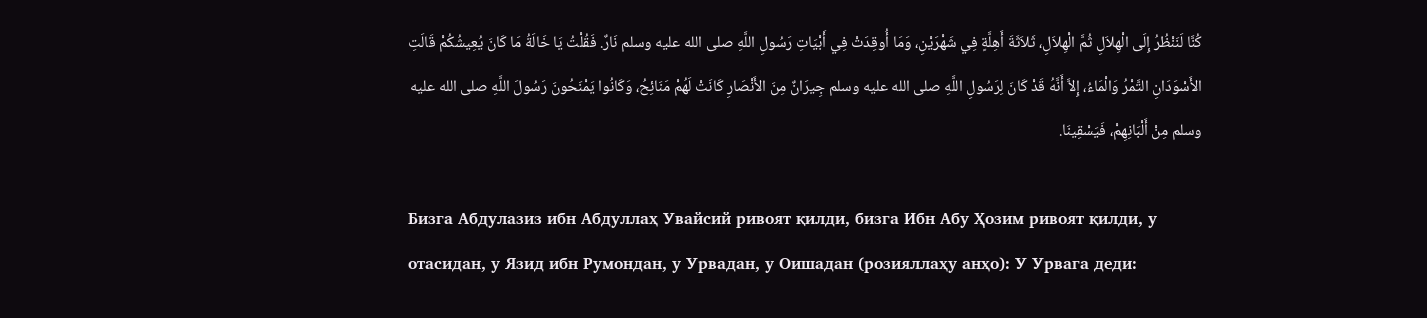كُنَّا لَنَنْظُرُ إِلَى الْهِلاَلِ ثُمَّ الْهِلاَلِ، ثَلاَثَةَ أَهِلَّةٍ فِي شَهْرَيْنِ، وَمَا أُوقِدَتْ فِي أَبْيَاتِ رَسُولِ اللَّهِ صلى الله عليه وسلم نَارٌ. فَقُلْتُ يَا خَالَةُ مَا كَانَ يُعِيشُكُمْ قَالَتِ الأَسْوَدَانِ التَّمْرُ وَالْمَاءُ، إِلاَّ أَنَّهُ قَدْ كَانَ لِرَسُولِ اللَّهِ صلى الله عليه وسلم جِيرَانٌ مِنَ الأَنْصَارِ كَانَتْ لَهُمْ مَنَائِحُ، وَكَانُوا يَمْنَحُونَ رَسُولَ اللَّهِ صلى الله عليه وسلم مِنْ أَلْبَانِهِمْ، فَيَسْقِينَا.

Бизга Абдулазиз ибн Абдуллаҳ Увайсий ривоят қилди, бизга Ибн Абу Ҳозим ривоят қилди, у отасидан, у Язид ибн Румондан, у Урвадан, у Оишадан (розияллаҳу анҳо): У Урвага деди: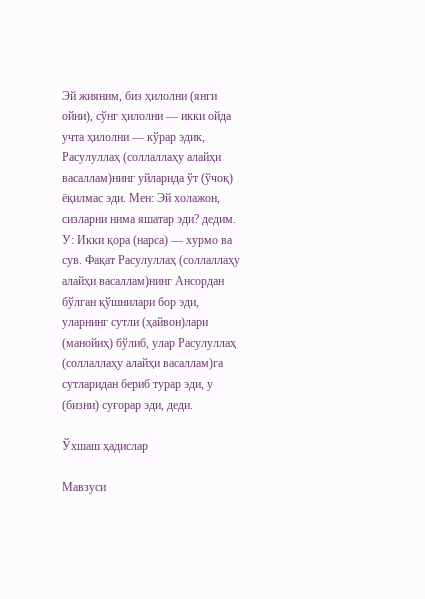Эй жияним, биз ҳилолни (янги ойни), сўнг ҳилолни — икки ойда учта ҳилолни — кўрар эдик, Расулуллаҳ (соллаллаҳу алайҳи васаллам)нинг уйларида ўт (ўчоқ) ёқилмас эди. Мен: Эй холажон, сизларни нима яшатар эди? дедим. У: Икки қора (нарса) — хурмо ва сув. Фақат Расулуллаҳ (соллаллаҳу алайҳи васаллам)нинг Ансордан бўлган қўшнилари бор эди, уларнинг сутли (ҳайвон)лари (манойиҳ) бўлиб, улар Расулуллаҳ (соллаллаҳу алайҳи васаллам)га сутларидан бериб турар эди, у (бизни) суғорар эди, деди.

Ўхшаш ҳадислар

Мавзуси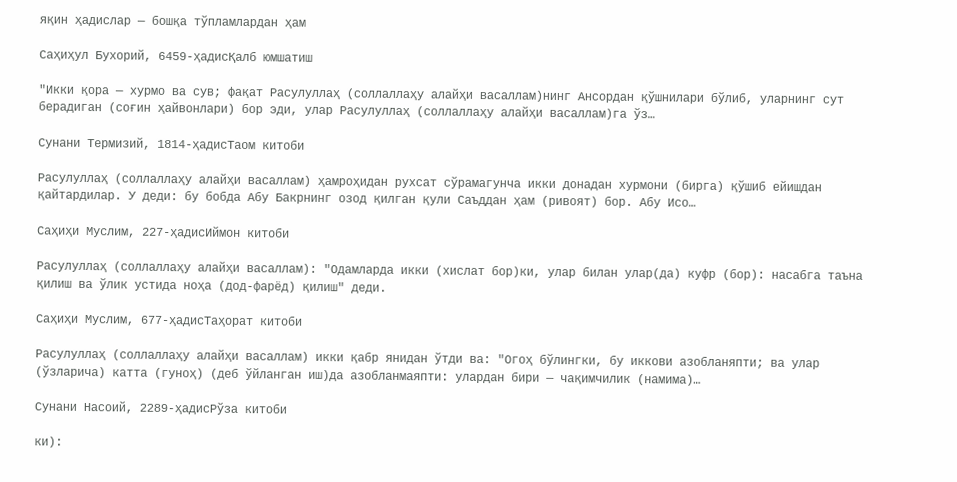яқин ҳадислар — бошқа тўпламлардан ҳам

Саҳиҳул Бухорий, 6459-ҳадисҚалб юмшатиш

"Икки қора — хурмо ва сув; фақат Расулуллаҳ (соллаллаҳу алайҳи васаллам)нинг Ансордан қўшнилари бўлиб, уларнинг сут берадиган (соғин ҳайвонлари) бор эди, улар Расулуллаҳ (соллаллаҳу алайҳи васаллам)га ўз…

Сунани Термизий, 1814-ҳадисТаом китоби

Расулуллаҳ (соллаллаҳу алайҳи васаллам) ҳамроҳидан рухсат сўрамагунча икки донадан хурмони (бирга) қўшиб ейишдан қайтардилар. У деди: бу бобда Абу Бакрнинг озод қилган қули Саъддан ҳам (ривоят) бор. Абу Исо…

Саҳиҳи Муслим, 227-ҳадисИймон китоби

Расулуллаҳ (соллаллаҳу алайҳи васаллам): "Одамларда икки (хислат бор)ки, улар билан улар(да) куфр (бор): насабга таъна қилиш ва ўлик устида ноҳа (дод-фарёд) қилиш" деди.

Саҳиҳи Муслим, 677-ҳадисТаҳорат китоби

Расулуллаҳ (соллаллаҳу алайҳи васаллам) икки қабр янидан ўтди ва: "Огоҳ бўлингки, бу иккови азобланяпти; ва улар (ўзларича) катта (гуноҳ) (деб ўйланган иш)да азобланмаяпти: улардан бири — чақимчилик (намима)…

Сунани Насоий, 2289-ҳадисРўза китоби

ки):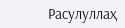Расулуллаҳ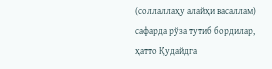(соллаллаҳу алайҳи васаллам) сафарда рўза тутиб бордилар, ҳатто Қудайдга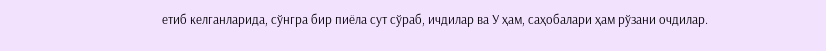етиб келганларида, сўнгра бир пиёла сут сўраб, ичдилар ва У ҳам, саҳобалари ҳам рўзани очдилар.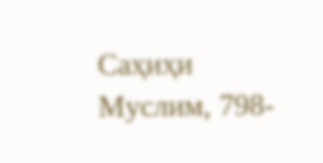Саҳиҳи Муслим, 798-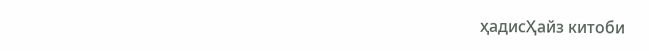ҳадисҲайз китоби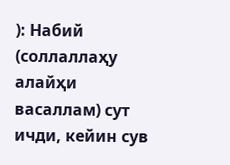): Набий (соллаллаҳу алайҳи васаллам) сут ичди, кейин сув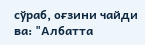сўраб, оғзини чайди ва: "Албатта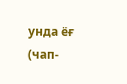унда ёғ (чап-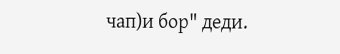чап)и бор" деди.